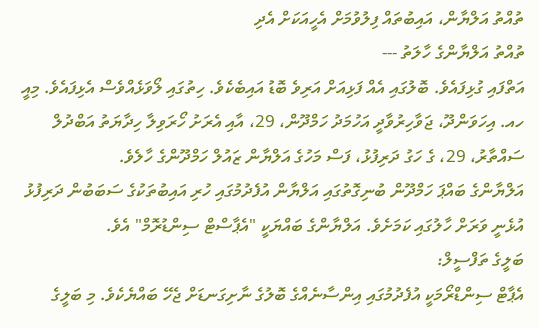ތުއްތު އަލްޔާން، އައިބުތައް ފިލުވުމަށް އެހީއަކަށް އެދި
ތުއްތު އަލްޔާންގެ ހާލަތު ---
އަތްފައި ގުޅިފައެވެ. ބޮލުގައި އެއް ފަޅިއަށް އަރިވެ ބޮޑު އައިބެކެވެ. ހިތުގައި ލޯވަޅެއްވެސް އެޅިފައެވެ. މިއީ ހއ. އިހަވަންދޫ، ޖަވާހިރުވާދީ އަހުމަދު ހަމްދޫން، 29، އާއި އެރަށު ހޯރަވިލާ ހިދާޔަތު އަބްދުލް ސައްތާރު، 29، ގެ ހަގު ދަރިފުޅު، ފަސް މަހުގެ އަލްޔާން ޒައުލް ހަމްދޫންގެ ހާލެވެ.
އަލްޔާންގެ ބައްޕަ ހަމްދޫން ބުނިގޮތުގައި އަލްޔާން އުފެދުމުގައި ހުރި އައިބުތަކުގެ ސަބަބުން ދަރިފުޅު އުޅެނީ ވަރަށް ހާލުގައި ކަމަށެވެ. އަލްޔާންގެ ބައްޔަކީ "އެޕާސްޓް ސިންޑުރޮމް" އެވެ.
ބަލީގެ ތަފްސީލް:
އެޕާޓް ސިންޑްރޯމަކީ އުފެދުމުގައި އިންސާނެއްގެ ބޮލުގެ ނާށިގަނޑަށް ޖެހޭ ބައްޔެކެވެ. މި ބަލީގެ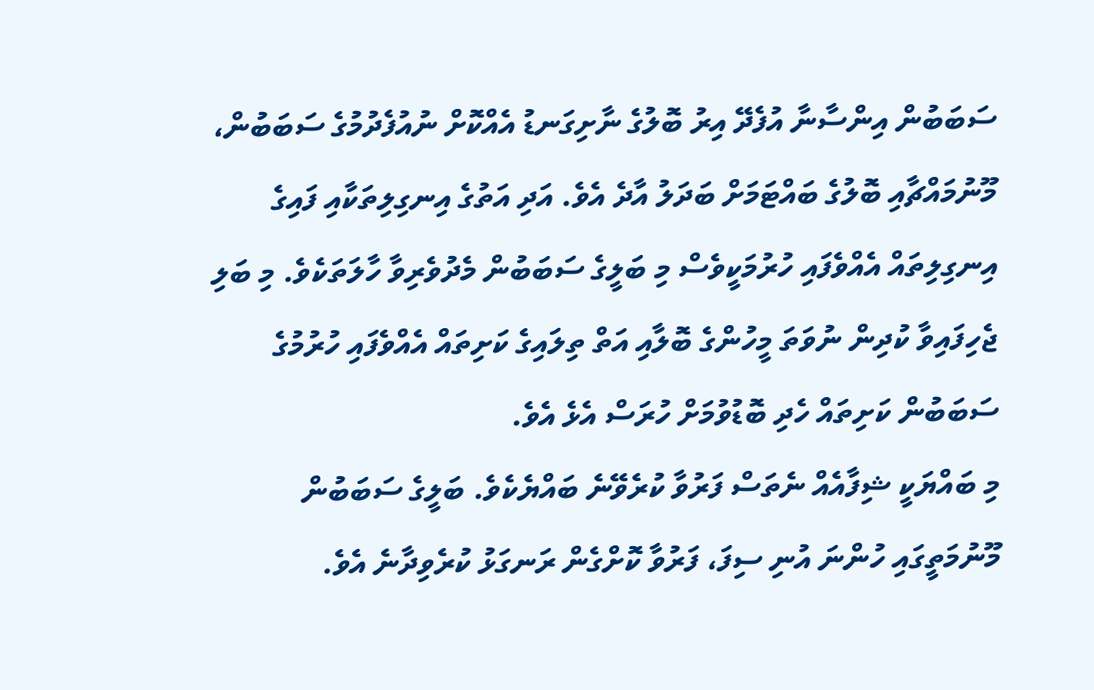ސަބަބުން އިންސާނާ އުފެދޭ އިރު ބޮލުގެ ނާށިގަނޑު އެއްކޮށް ނުއުފެދުމުގެ ސަބަބުން، މޫނުމައްޗާއި ބޮލުގެ ބައްޓަމަށް ބަދަލު އާދެ އެވެ. އަދި އަތުގެ އިނގިލިތަކާއި ފައިގެ އިނގިލިތައް އެއްވެފައި ހުރުމަކީވެސް މި ބަލީގެ ސަބަބުން މެދުވެރިވާ ހާލަތަކެވެ. މި ބަލި ޖެހިފައިވާ ކުދިން ނުވަތަ މީހުންގެ ބޮލާއި އަތް ތިލައިގެ ކަށިތައް އެއްވެފައި ހުރުމުގެ ސަބަބުން ކަށިތައް ހެދި ބޮޑުވުމަށް ހުރަސް އެޅެ އެވެ.
މި ބައްޔަކީ ޝިފާއެއް ނެތަސް ފަރުވާ ކުރެވޭނެ ބައްޔެކެވެ. ބަލީގެ ސަބަބުން މޫނުމަތީގައި ހުންނަ އުނި ސިފަ، ފަރުވާ ކޮށްގެން ރަނގަޅު ކުރެވިދާނެ އެވެ.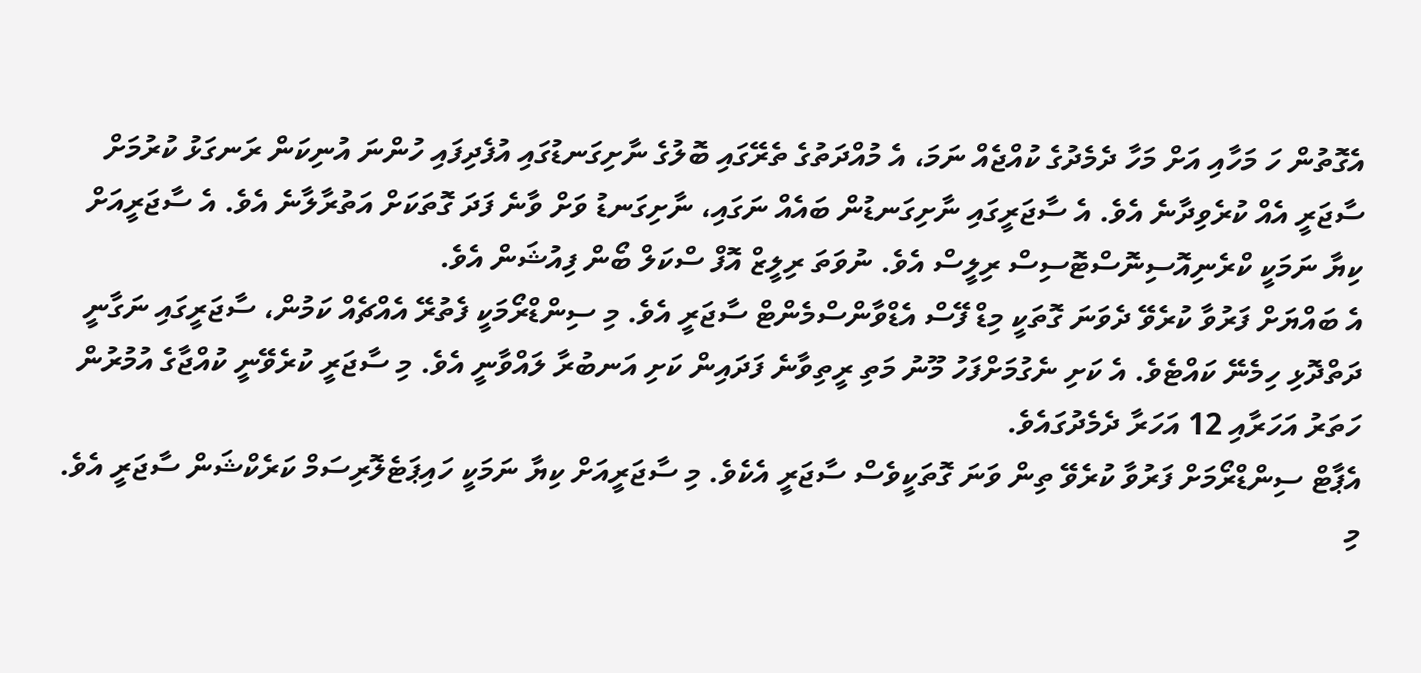އެގޮތުން ހަ މަހާއި އަށް މަހާ ދެމެދުގެ ކުއްޖެއް ނަމަ، އެ މުއްދަތުގެ ތެރޭގައި ބޮލުގެ ނާށިގަނޑުގައި އުފެދިފައި ހުންނަ އުނިކަން ރަނގަޅު ކުރުމަށް ސާޖަރީ އެއް ކުރެވިދާނެ އެވެ. އެ ސާޖަރީގައި ނާށިގަނޑުން ބައެއް ނަގައި، ނާށިގަނޑު ވަށް ވާނެ ފަދަ ގޮތަކަށް އަތުރާލާނެ އެވެ. އެ ސާޖަރީއަށް ކިޔާ ނަމަކީ ކްރެނިއޮސިނޮސްޓޮސިސް ރިލީސް އެވެ. ނުވަތަ ރިލީޒް އޮފް ސްކަލް ބޯން ފިއުޝަން އެވެ.
އެ ބައްޔަށް ފަރުވާ ކުރެވޭ ދެވަނަ ގޮތަކީ މިޑް ފޭސް އެޑްވާންސްމެންޓް ސާޖަރީ އެވެ. މި ސިންޑްރޯމަކީ ފެތުރޭ އެއްޗެއް ކަމުން، ސާޖަރީގައި ނަގާނީ ދަތްދޮޅި ހިމެނޭ ކައްޓެވެ. އެ ކަށި ނެގުމަށްފަހު މޫނު މަތި ރީތިވާނެ ފަދައިން ކަށި އަނބުރާ ލައްވާނީ އެވެ. މި ސާޖަރީ ކުރެވޭނީ ކުއްޖާގެ އުމުރުން ހަތަރު އަހަރާއި 12 އަހަރާ ދެމެދުގައެވެ.
އެޕާޓް ސިންޑްރޯމަށް ފަރުވާ ކުރެވޭ ތިން ވަނަ ގޮތަކީވެސް ސާޖަރީ އެކެވެ. މި ސާޖަރީއަށް ކިޔާ ނަމަކީ ހައިޕަޓެލޮރިސަމް ކަރެކްޝަން ސާޖަރީ އެވެ. މި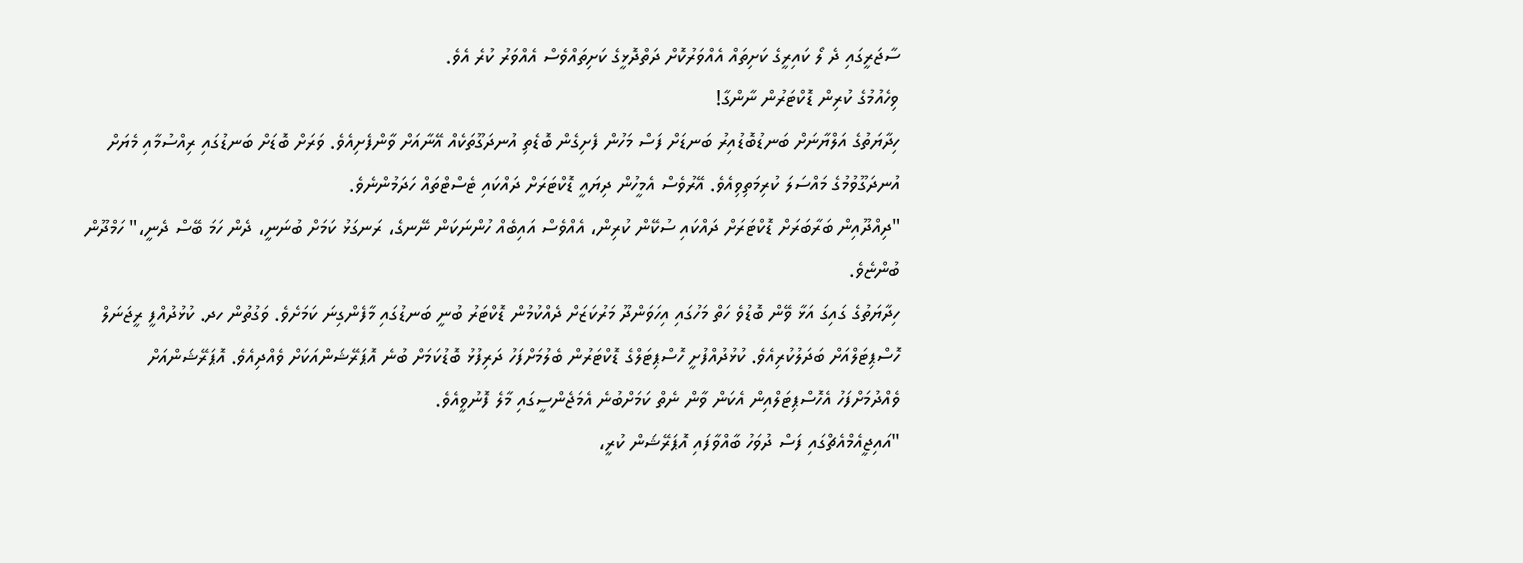ސާޖަރީގައި ދެ ލޯ ކައިރީގެ ކަށިތައް އެއްވަރުކޮށް ދަތްދޮޅީގެ ކަށިތައްވެސް އެއްވަރު ކުރެ އެވެ.
ވިހެއުމުގެ ކުރިން ޑޮކްޓަރުން ނާންގާ!
ހިދާޔަތުގެ އަލްޔާނަށް ބަނޑުބޮޑުއިރު ބަނޑަށް ފަސް މަހުން ފެށިގެން ބޮޑެތި އުނދަގޫތަކެއް އޭނާއަށް ވާންފެށިއެވެ. ވަރަށް ބޮޑަށް ބަނޑުގައި ރިއްސުމާއި މެޔަށް އުނދަގޫވުމުގެ މައްސަލަ ކުރިމަތިވިއެވެ. އޭރުވެސް އެމީހުން ދިޔައީ ޑޮކްޓަރަށް ދައްކައި ޓެސްޓްތައް ހަދަމުންނެވެ.
"ދިއްދޫއިން ބަރާބަރަށް ޑޮކްޓަރަށް ދައްކައި ސުކޭން ކުރިން، އެއްވެސް އައިބެއް ހުންނަކަން ނޭނގެ، ރަނގަޅު ކަމަށް ބުނަނީ، ދެން ހަމަ ބޭސް ދެނީ،" ހަމްދޫން ބުންޏެވެ.
ހިދާޔަތުގެ ގައިގަ އަޅާ ވޭން ބޮޑުވެ ހަތް މަހުގައި އިހަވަންދޫ މަރުކަޒަށް ދެއްކުމުން ޑޮކްޓަރު ބުނީ ބަނޑުގައި މާފެންގިނަ ކަމަށެވެ. ވަގުތުން ހދ. ކުޅުދުއްފީ ރީޖަނަލް ހޮސްޕިޓަލްއަށް ބަދަލުކުރިއެވެ. ކުޅުދުއްފުށީ ހޮސްޕިޓަލްގެ ޑޮކްޓަރުން ބެލުމަށްފަހު ދަރިފުޅު ބޮޑުކަމަށް ބުނެ އޮޕަރޭޝަންއަކަށް ވެއްދިއެވެ. އޮޕަރޭޝަންއަށް ވެއްދުމަށްފަހު އެހޮސްޕިޓަލްއިން އެކަން ވާން ނެތް ކަމަށްބުނެ އެމަޖެންސީގައި މާލެ ފޮނުވީއެވެ.
"އައިޖީއެމްއެޗްގައި ފަސް ދުވަހު ބާއްވާފައި އޮޕަރޭޝަން ކުރީ،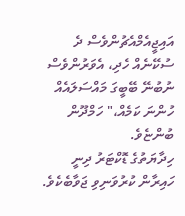އައިޖީއެމްއެޗުންވެސް ދެ ސުކޭނެއް ހެދި، އެވަރުންވެސް ނުބުނޭ ބޭބީގަ މައްސަލައެއް ހުންނަ ކަމެއް،" ހަމްދޫން ބުންޏެވެ.
ހިދާޔަތުގެ ޑޮކްޓަރު ދިނީ ހައިރާން ކުރުވަނިވި ޖަވާބެކެވެ.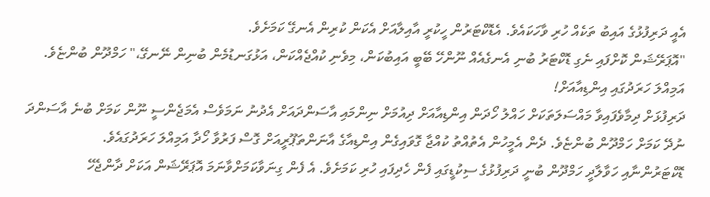އެއީ ދަރިފުޅުގެ އައިބު ތަކެއް ހުރި ވާހަކައެވެ. އެޑޮކްޓަރުން ހީކުރީ އާއިލާއަށް އެކަން ކުރިން އެނގޭ ކަމަށެވެ.
"އޮޕަރޭޝަން ކޮށްފައި ނެގި ޑޮކްޓަރު ބުނި އެނގެއެއް ނޫންހޭ ބޭބީ އައިބުކަން، މިވެނި ކުއްޖެއްކަން، އަޅުގަނޑުމެން ބުނިން ނޭނގޭ،" ހަމްދޫން ބުންޏެވެ.
އަމިއްލަ ހަރަދުގައި އިންޑިއާއަށް!
ދަރިފުޅަށް ދިމާވެފައިވާ މައްސަލަތަކަށް ހައްލު ހޯދަން އިންޑިއާއަށް ދިއުމަށް ނިންމައި އާސަންދައަށް އެދުނު ނަމަވެސް އެމަޖެންސީ ނޫން ކަމަށް ބުނެ އާސަންދަ ނުދޭ ކަމަށް ހަމްދޫން ބުންޏެވެ. ދެން އެމީހުން އެތުއްތު ކުއްޖާ ގޮވައިގެން އިންޑިއާގެ އާނަންތަޕޫރީއަށް ގޮސް ފަރުވާ ހޯދާ އަމިއްލަ ހަރަދުގައެވެ.
ޑޮކްޓަރުންނާއި ހަވާލާދީ ހަމްދޫން ބުނީ ދަރިފުޅުގެ ސިކުޑީގައި ފެން ހެދިފައި ހުރި ކަމަށެވެ. އެ ފެން ގިނަވާކަމަށްވާނަމަ އޮޕަރޭޝަން އަކަށް ދާންޖެހޭ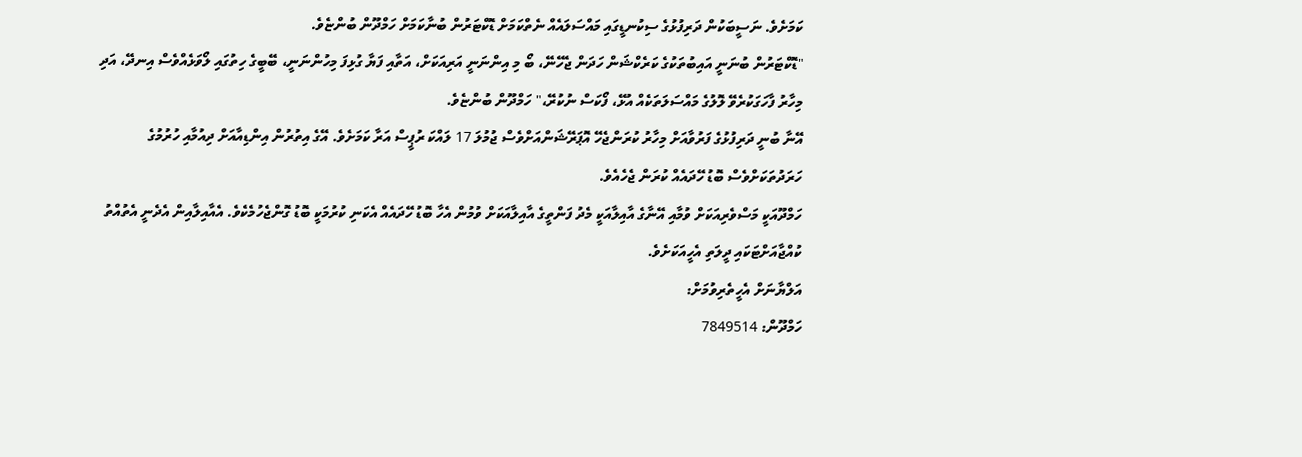ކަމަށެވެ. ނަސީބަކުން ދަރިފުޅުގެ ސިކުނޑީގައި މައްސަލައެއް ނެތްކަމަށް ޑޮކްޓަރުން ބުނާކަމަށް ހަމްދޫން ބުންޏެވެ.
"ޑޮކްޓަރުން ބުނަނީ އައިބުތަކުގެ ކަރެކްޝަން ހަދަން ޖެހޭނޭ، ބޯ މި އިންނަނީ އަރިއަކަށް، އަތާއި ފަޔާ ގުޅިފަ މިހުންނަނީ، ބޭބީގެ ހިތުގައި ލޯވަޅެއްވެސް އިނދޭ، އަދި މިހާރު ފާހަގަކުރެވޭ ލޮލުގެ މައްސަލަތަކެއް އުޅޭ، ފޯކަސް ނުކުރޭ،" ހަމްދޫން ބުންޏެވެ.
އޭނާ ބުނީ ދަރިފުޅުގެ ފަރުވާއަށް މިހާރު ކުރަންޖެހޭ އޮޕަރޭޝަންއަށްވެސް ޖުމުލަ 17 ލައްކަ ރުޕީސް އަރާ ކަމަށެވެ. އޭގެ އިތުރުން އިންޑިއާއަށް ދިއުމާއި ހުރުމުގެ ހަރަދުތަކަށްވެސް ބޮޑު ހޭދައެއް ކުރަން ޖެހެއެވެ.
ހަމްދޫއަކީ މަސްވެރިއަކަށް ވުމާއި އޭނާގެ އާއިލާއަކީ މެދު ފަންތީގެ އާއިލާއަކަށް ވުމުން އެހާ ބޮޑު ހޭދައެއް އެކަނި ކުރުމަކީ ބޮޑު ގޮންޖެހުމެކެވެ. އެއާއިލާއިން އެދެނީ އެތުއްތު ކުއްޖާއަށްޓަކައި ދީލަތި އެހީއަކަށެވެ.
އަލްޔާނަށް އެހީތެރިވުމަށް:
ހަމްދޫން: 7849514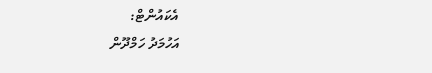އެކައުންޓް:
އަހުމަދު ހަމްދޫން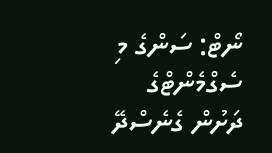ނޯޓް: ސަންގެ މި ސެގްމެންޓްގެ ދަށުން ގެނެސްދޭ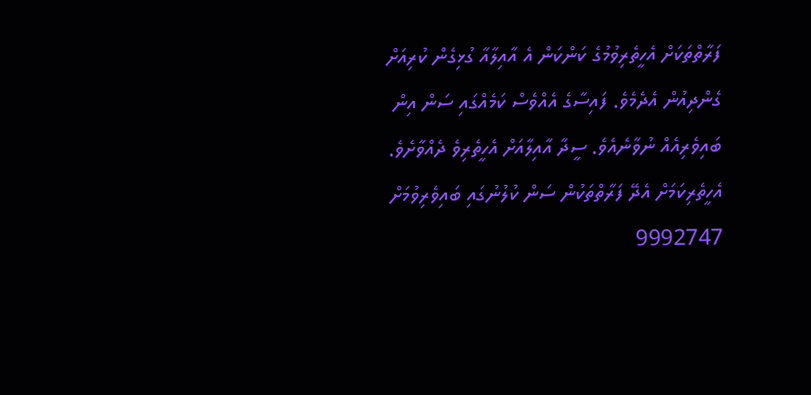ފަރާތްތަކަށް އެހީތެރިވުމުގެ ކަންކަން އެ އާއިލާއާ ގުޅިގެން ކުރިއަށް ގެންދިއުން އެދެމެވެ. ފައިސާގެ އެއްވެސް ކަމެއްގައި ސަން އިން ބައިވެރިއެއް ނުވާނެއެވެ. ސީދާ އާއިލާއަށް އެހީތެރިވެ ދެއްވާށެވެ.
އެހީތެރިކަމަށް އެދޭ ފަރާތްތަކުން ސަން ކުލުނުގައި ބައިވެރިވުމަށް 9992747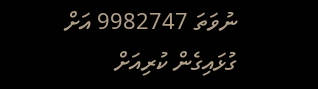ނުވަތަ 9982747 އަށް ގުޅައިގެން ކުރިއަށް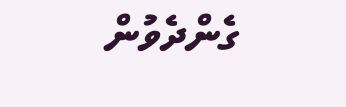ގެންދެވުން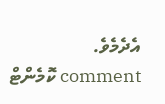އެދެމެވެ.
comment ކޮމެންޓް